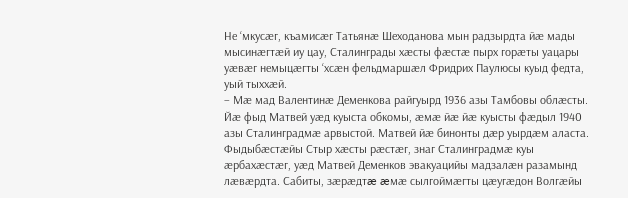Не ‘мкусæг, къамисæг Татьянæ Шеходанова мын радзырдта йæ мады мысинæгтæй иу цау, Сталинграды хæсты фæстæ пырх горæты уацары уæвæг немыцæгты ‘хсæн фельдмаршæл Фридрих Паулюсы куыд федта, уый тыххæй.
– Мæ мад Валентинæ Деменкова райгуырд 1936 азы Тамбовы облæсты. Йæ фыд Матвей уæд куыста обкомы, æмæ йæ йæ куысты фæдыл 1940 азы Сталинградмæ арвыстой. Матвей йæ бинонты дæр уырдæм аласта. Фыдыбæстæйы Стыр хæсты рæстæг, знаг Сталинградмæ куы æрбахæстæг, уæд Матвей Деменков эвакуацийы мадзалæн разамынд лæвæрдта. Сабиты, зæрæдтæ æмæ сылгоймæгты цæугæдон Волгæйы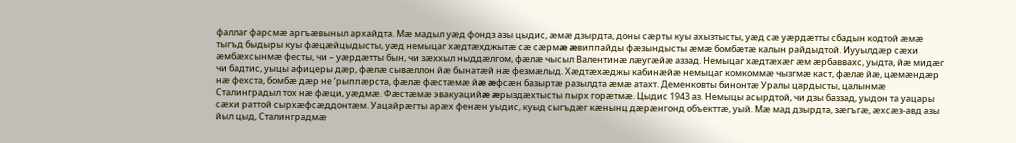фаллаг фарсмæ аргъæвыныл архайдта. Мæ мадыл уæд фондз азы цыдис, æмæ дзырдта, доны сæрты куы ахызтысты, уæд сæ уæрдæтты сбадын кодтой æмæ тыгъд быдыры куы фæцæйцыдысты, уæд немыцаг хæдтæхджытæ сæ сæрмæ æвиппайды фæзындысты æмæ бомбæтæ калын райдыдтой. Иууылдæр сæхи æмбæхсынмæ фесты, чи – уæрдæтты бын, чи зæххыл ныддæлгом, фæлæ чысыл Валентинæ лæугæйæ аззад. Немыцаг хæдтæхæг æм æрбаввахс, уыдта, йæ мидæг чи бадтис, уыцы афицеры дæр, фæлæ сывæллон йæ бынатæй нæ фезмæлыд. Хæдтæхæджы кабинæйæ немыцаг комкоммæ чызгмæ каст, фæлæ йæ, цæмæндæр нæ фехста, бомбæ дæр не ‘рыппæрста, фæлæ фæстæмæ йæ æфсæн базыртæ разылдта æмæ атахт. Деменковты бинонтæ Уралы цардысты, цалынмæ Сталинградыл тох нæ фæци, уæдмæ. Фæстæмæ эвакуацийæ æрыздæхтысты пырх горæтмæ. Цыдис 1943 аз. Немыцы асырдтой, чи дзы баззад, уыдон та уацары сæхи раттой сырхæфсæддонтæм. Уацайрæгты арæх фенæн уыдис, куыд сыгъдæг кæнынц дæрæнгонд объекттæ, уый. Мæ мад дзырдта, зæгъгæ, æхсæз-авд азы йыл цыд, Сталинградмæ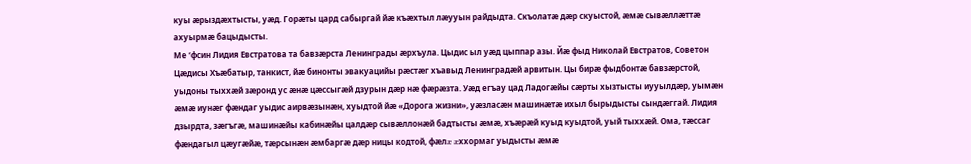куы æрыздæхтысты, уæд. Горæты цард сабыргай йæ къæхтыл лæууын райдыдта. Скъолатæ дæр скуыстой, æмæ сывæллæттæ ахуырмæ бацыдысты.
Ме ‘фсин Лидия Евстратова та бавзæрста Ленинграды æрхъула. Цыдис ыл уæд цыппар азы. Йæ фыд Николай Евстратов, Советон Цæдисы Хъæбатыр, танкист, йæ бинонты эвакуацийы рæстæг хъавыд Ленинградæй арвитын. Цы бирæ фыдбонтæ бавзæрстой, уыдоны тыххæй зæронд ус æнæ цæссыгæй дзурын дæр нæ фæрæзта. Уæд егъау цад Ладогæйы сæрты хызтысты иууылдæр, уымæн æмæ иунæг фæндаг уыдис аирвæзынæн, хуыдтой йæ «Дорога жизни», уæзласæн машинæтæ ихыл бырыдысты сындæггай. Лидия дзырдта, зæгъгæ, машинæйы кабинæйы цалдæр сывæллонæй бадтысты æмæ, хъæрæй куыд куыдтой, уый тыххæй. Ома, тæссаг фæндагыл цæугæйæ, тæрсынæн æмбаргæ дæр ницы кодтой, фæлæ æххормаг уыдысты æмæ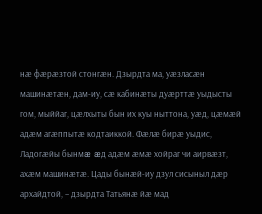нæ фæрæзтой стонгæн. Дзырдта ма, уæзласæн машинæтæн, дам-иу, сæ кабинæты дуæрттæ уыдысты гом, мыййаг, цæлхыты бын их куы ныттона, уæд, цæмæй адæм агæппытæ кодтаиккой. Фæлæ бирæ уыдис, Ладогæйы бынмæ æд адæм æмæ хойраг чи аирвæзт, ахæм машинæтæ. Цады бынæй-иу дзул сисыныл дæр архайдтой, – дзырдта Татьянæ йæ мад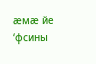æмæ йе ‘фсины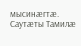мысинæгтæ.
Саутæты Тамилæ